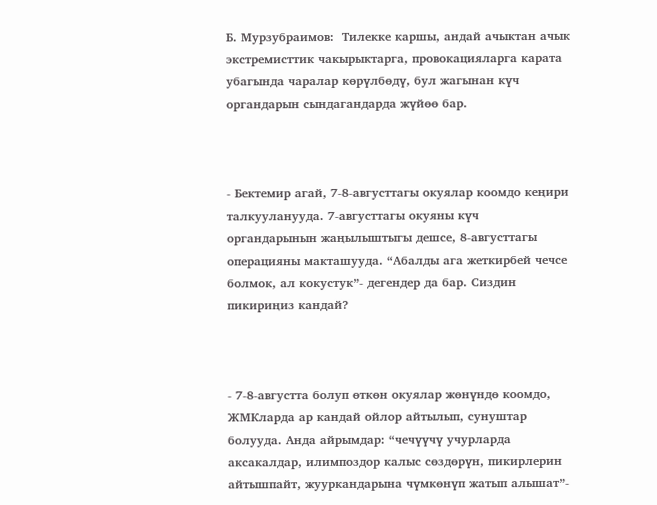Б. Мурзубраимов:  Тилекке каршы, андай ачыктан ачык экстремисттик чакырыктарга, провокацияларга карата убагында чаралар көрүлбөдү, бул жагынан күч органдарын сындагандарда жүйөө бар.



- Бектемир агай, 7-8-августтагы окуялар коомдо кеңири талкууланууда. 7-августтагы окуяны күч органдарынын жаңылыштыгы дешсе, 8-августтагы операцияны макташууда. “Абалды ага жеткирбей чечсе болмок, ал кокустук”- дегендер да бар. Сиздин пикириңиз кандай?



- 7-8-августта болуп өткөн окуялар жөнүндө коомдо, ЖМКларда ар кандай ойлор айтылып, сунуштар болууда. Анда айрымдар: “чечүүчү учурларда аксакалдар, илимпоздор калыс сөздөрүн, пикирлерин айтышпайт, жууркандарына чүмкөнүп жатып алышат”-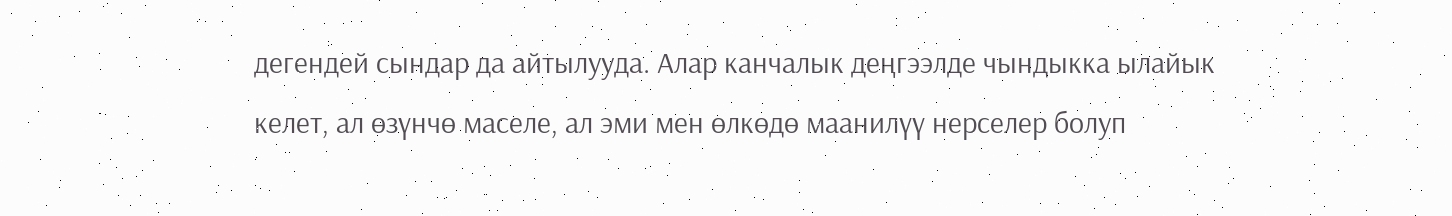дегендей сындар да айтылууда. Алар канчалык деңгээлде чындыкка ылайык келет, ал өзүнчө маселе, ал эми мен өлкөдө маанилүү нерселер болуп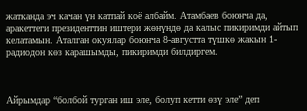жатканда эч качан үн катпай коё албайм. Атамбаев боюнча да, аракеттеги президенттин иштери жөнүндө да калыс пикиримди айтып келатамын. Аталган окуялар боюнча 8-августта түшкө жакын 1-радиодон көз карашымды, пикиримди билдиргем.



Айрымдар “болбой турган иш эле, болуп кетти өзү эле” деп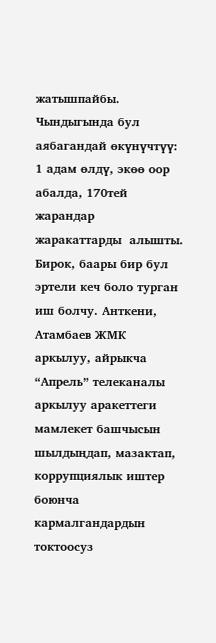жатышпайбы. Чындыгында бул аябагандай өкүнүчтүү: 1 адам өлдү, экөө оор абалда, 170тей жарандар жаракаттарды  алышты. Бирок, баары бир бул эртели кеч боло турган иш болчу. Анткени, Атамбаев ЖМК аркылуу, айрыкча “Апрель” телеканалы аркылуу аракеттеги мамлекет башчысын шылдыңдап, мазактап, коррупциялык иштер боюнча кармалгандардын токтоосуз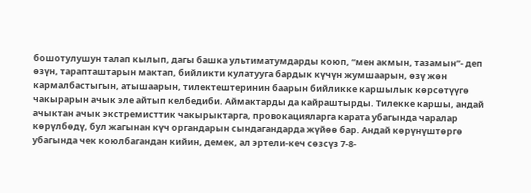бошотулушун талап кылып, дагы башка ультиматумдарды коюп, “мен акмын, тазамын”- деп өзүн, тарапташтарын мактап, бийликти кулатууга бардык күчүн жумшаарын, өзү жөн кармалбастыгын, атышаарын, тилектештеринин баарын бийликке каршылык көрсөтүүгө чакырарын ачык эле айтып келбедиби. Аймактарды да кайраштырды. Тилекке каршы, андай ачыктан ачык экстремисттик чакырыктарга, провокацияларга карата убагында чаралар көрүлбөдү, бул жагынан күч органдарын сындагандарда жүйөө бар. Андай көрүнүштөргө убагында чек коюлбагандан кийин, демек, ал эртели-кеч сөзсүз 7-8-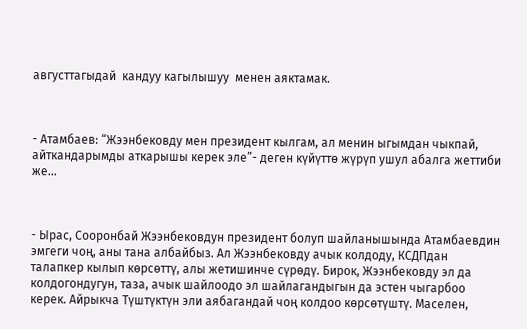августтагыдай  кандуу кагылышуу  менен аяктамак.



- Атамбаев: “Жээнбековду мен президент кылгам, ал менин ыгымдан чыкпай, айткандарымды аткарышы керек эле”- деген күйүттө жүрүп ушул абалга жеттиби же...



- Ырас, Сооронбай Жээнбековдун президент болуп шайланышында Атамбаевдин эмгеги чоң, аны тана албайбыз. Ал Жээнбековду ачык колдоду, КСДПдан талапкер кылып көрсөттү, алы жетишинче сүрөдү. Бирок, Жээнбековду эл да колдогондугун, таза, ачык шайлоодо эл шайлагандыгын да эстен чыгарбоо керек. Айрыкча Түштүктүн эли аябагандай чоң колдоо көрсөтүштү. Маселен,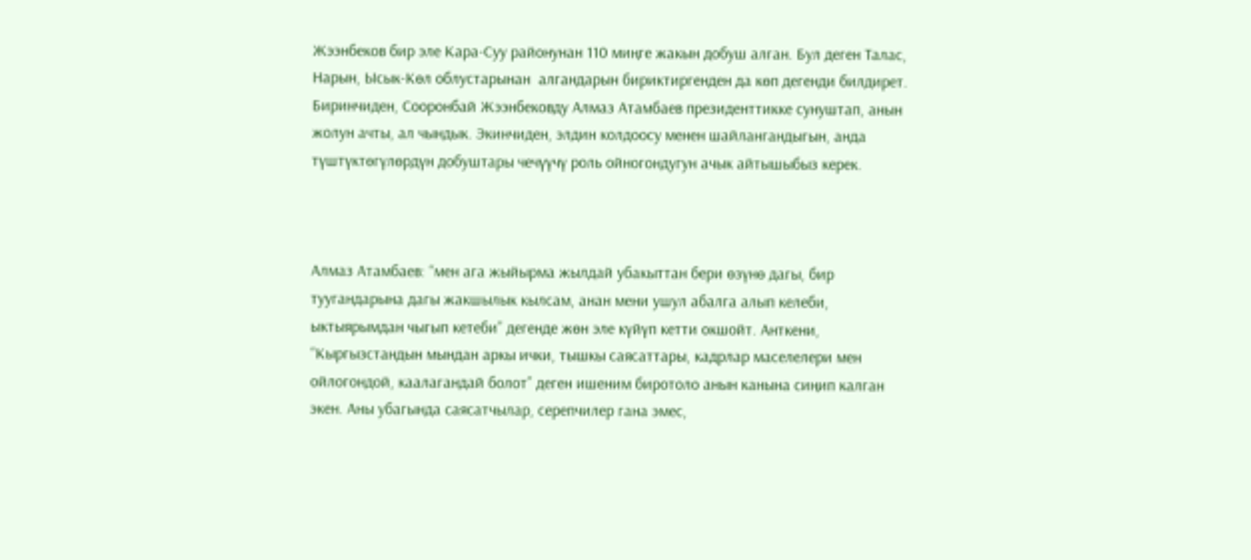Жээнбеков бир эле Кара-Суу районунан 110 миңге жакын добуш алган. Бул деген Талас, Нарын, Ысык-Көл облустарынан  алгандарын бириктиргенден да көп дегенди билдирет. Биринчиден, Сооронбай Жээнбековду Алмаз Атамбаев президенттикке сунуштап, анын жолун ачты, ал чындык. Экинчиден, элдин колдоосу менен шайлангандыгын, анда түштүктөгүлөрдүн добуштары чечүүчү роль ойногондугун ачык айтышыбыз керек.



Алмаз Атамбаев: “мен ага жыйырма жылдай убакыттан бери өзүнө дагы, бир туугандарына дагы жакшылык кылсам, анан мени ушул абалга алып келеби, ыктыярымдан чыгып кетеби” дегенде жөн эле күйүп кетти окшойт. Анткени, “Кыргызстандын мындан аркы ички, тышкы саясаттары, кадрлар маселелери мен ойлогондой, каалагандай болот” деген ишеним биротоло анын канына сиңип калган экен. Аны убагында саясатчылар, серепчилер гана эмес,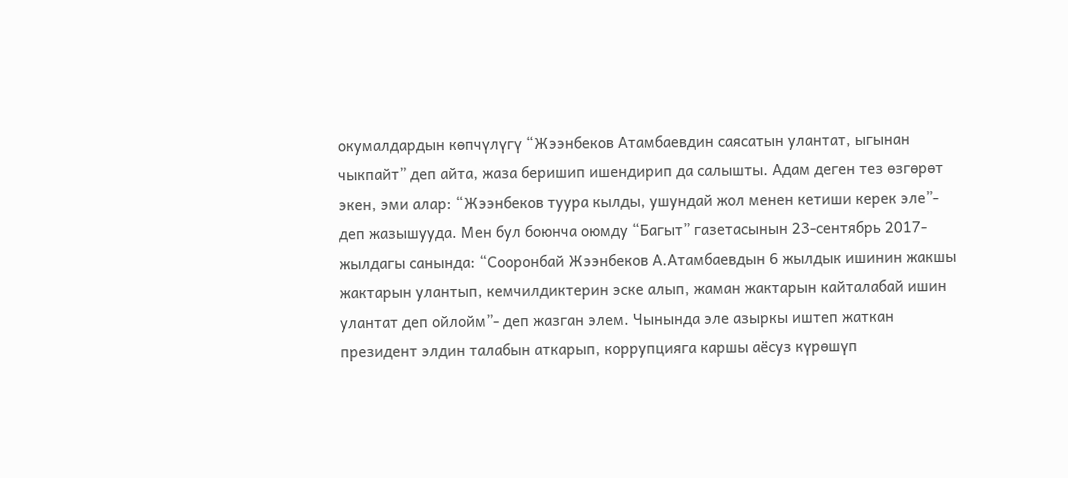окумалдардын көпчүлүгү “Жээнбеков Атамбаевдин саясатын улантат, ыгынан чыкпайт” деп айта, жаза беришип ишендирип да салышты. Адам деген тез өзгөрөт экен, эми алар: “Жээнбеков туура кылды, ушундай жол менен кетиши керек эле”- деп жазышууда. Мен бул боюнча оюмду “Багыт” газетасынын 23-сентябрь 2017-жылдагы санында: “Сооронбай Жээнбеков А.Атамбаевдын 6 жылдык ишинин жакшы жактарын улантып, кемчилдиктерин эске алып, жаман жактарын кайталабай ишин улантат деп ойлойм”- деп жазган элем. Чынында эле азыркы иштеп жаткан президент элдин талабын аткарып, коррупцияга каршы аёсуз күрөшүп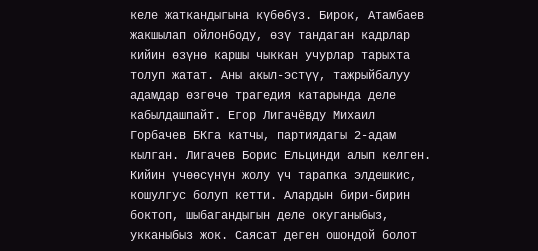келе жаткандыгына күбөбүз. Бирок, Атамбаев жакшылап ойлонбоду, өзү тандаган кадрлар кийин өзүнө каршы чыккан учурлар тарыхта толуп жатат. Аны акыл-эстүү, тажрыйбалуу адамдар өзгөчө трагедия катарында деле кабылдашпайт. Егор Лигачёвду Михаил Горбачев БКга катчы, партиядагы 2-адам кылган. Лигачев Борис Ельцинди алып келген. Кийин үчөөсүнүн жолу үч тарапка элдешкис, кошулгус болуп кетти. Алардын бири-бирин боктоп, шыбагандыгын деле окуганыбыз, укканыбыз жок. Саясат деген ошондой болот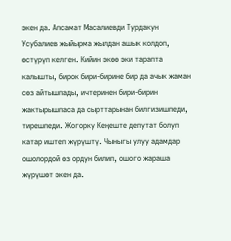экен да. Апсамат Масалиевди Турдакун Усубалиев жыйырма жылдан ашык колдоп, өстүрүп келген. Кийин экөө эки тарапта калышты, бирок бири-бирине бир да ачык жаман сөз айтышпады, ичтеринен бири-бирин жактырышпаса да сырттарынан билгизишпеди, тирешпеди. Жогорку Кеңеште депутат болуп катар иштеп жүрүштү. Чыныгы улуу адамдар ошолордой өз ордун билип, ошого жараша  жүрүшөт экен да.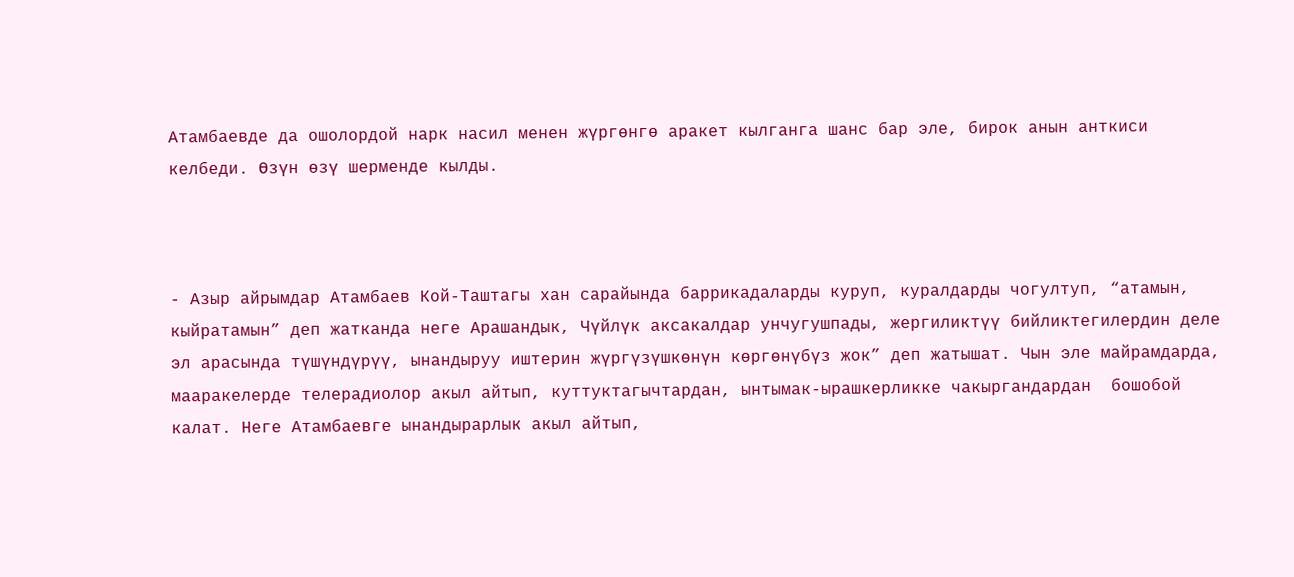Атамбаевде да ошолордой нарк насил менен жүргөнгө аракет кылганга шанс бар эле, бирок анын анткиси келбеди. Өзүн өзү шерменде кылды.



- Азыр айрымдар Атамбаев Кой-Таштагы хан сарайында баррикадаларды куруп, куралдарды чогултуп, “атамын, кыйратамын” деп жатканда неге Арашандык, Чүйлүк аксакалдар унчугушпады, жергиликтүү бийликтегилердин деле эл арасында түшүндүрүү, ынандыруу иштерин жүргүзүшкөнүн көргөнүбүз жок” деп жатышат. Чын эле майрамдарда, мааракелерде телерадиолор акыл айтып, куттуктагычтардан, ынтымак-ырашкерликке чакыргандардан  бошобой калат. Неге Атамбаевге ынандырарлык акыл айтып,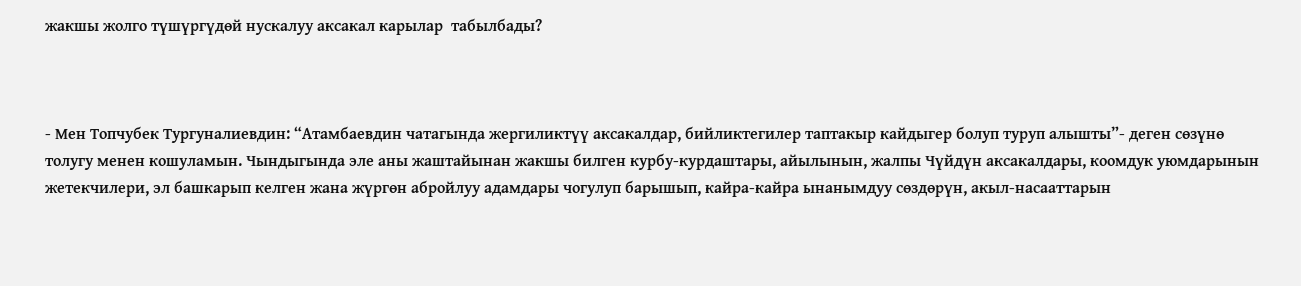жакшы жолго түшүргүдөй нускалуу аксакал карылар  табылбады?



- Мен Топчубек Тургуналиевдин: “Атамбаевдин чатагында жергиликтүү аксакалдар, бийликтегилер таптакыр кайдыгер болуп туруп алышты”- деген сөзүнө толугу менен кошуламын. Чындыгында эле аны жаштайынан жакшы билген курбу-курдаштары, айылынын, жалпы Чүйдүн аксакалдары, коомдук уюмдарынын жетекчилери, эл башкарып келген жана жүргөн абройлуу адамдары чогулуп барышып, кайра-кайра ынанымдуу сөздөрүн, акыл-насааттарын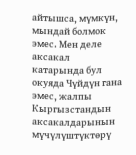айтышса, мүмкүн, мындай болмок эмес. Мен деле аксакал катарында бул окуяда Чүйдүн гана эмес, жалпы Кыргызстандын аксакалдарынын мүчүлүштүктөрү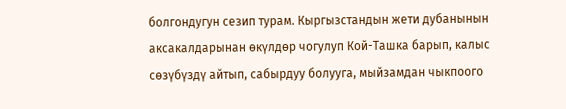болгондугун сезип турам. Кыргызстандын жети дубанынын аксакалдарынан өкүлдөр чогулуп Кой-Ташка барып, калыс сөзүбүздү айтып, сабырдуу болууга, мыйзамдан чыкпоого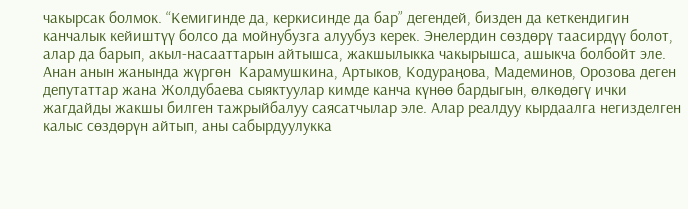чакырсак болмок. “Кемигинде да, керкисинде да бар” дегендей, бизден да кеткендигин канчалык кейиштүү болсо да мойнубузга алуубуз керек. Энелердин сөздөрү таасирдүү болот, алар да барып, акыл-насааттарын айтышса, жакшылыкка чакырышса, ашыкча болбойт эле. Анан анын жанында жүргөн  Карамушкина, Артыков, Кодураңова, Мадеминов, Орозова деген депутаттар жана Жолдубаева сыяктуулар кимде канча күнөө бардыгын, өлкөдөгү ички жагдайды жакшы билген тажрыйбалуу саясатчылар эле. Алар реалдуу кырдаалга негизделген калыс сөздөрүн айтып, аны сабырдуулукка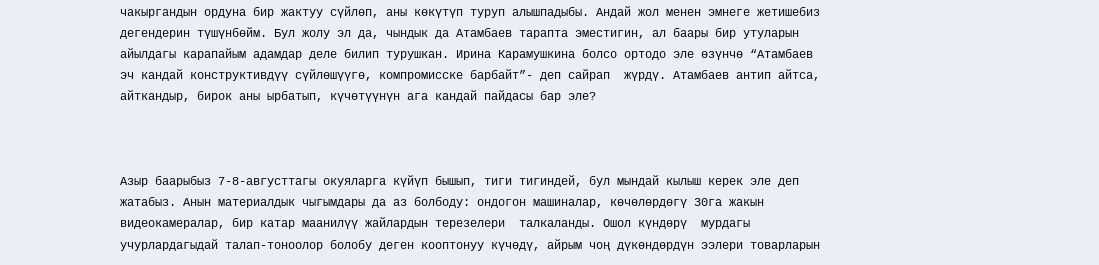чакыргандын ордуна бир жактуу сүйлөп, аны көкүтүп туруп алышпадыбы. Андай жол менен эмнеге жетишебиз дегендерин түшүнбөйм. Бул жолу эл да, чындык да Атамбаев тарапта эместигин, ал баары бир утуларын айылдагы карапайым адамдар деле билип турушкан. Ирина Карамушкина болсо ортодо эле өзүнчө “Атамбаев эч кандай конструктивдүү сүйлөшүүгө, компромисске барбайт”- деп сайрап  жүрдү. Атамбаев антип айтса, айткандыр, бирок аны ырбатып, күчөтүүнүн ага кандай пайдасы бар эле?



Азыр баарыбыз 7-8-августтагы окуяларга күйүп бышып, тиги тигиндей, бул мындай кылыш керек эле деп жатабыз. Анын материалдык чыгымдары да аз болбоду: ондогон машиналар, көчөлөрдөгү 30га жакын видеокамералар, бир катар маанилүү жайлардын терезелери  талкаланды. Ошол күндөрү  мурдагы учурлардагыдай талап-тоноолор болобу деген кооптонуу күчөдү, айрым чоң дүкөндөрдүн ээлери товарларын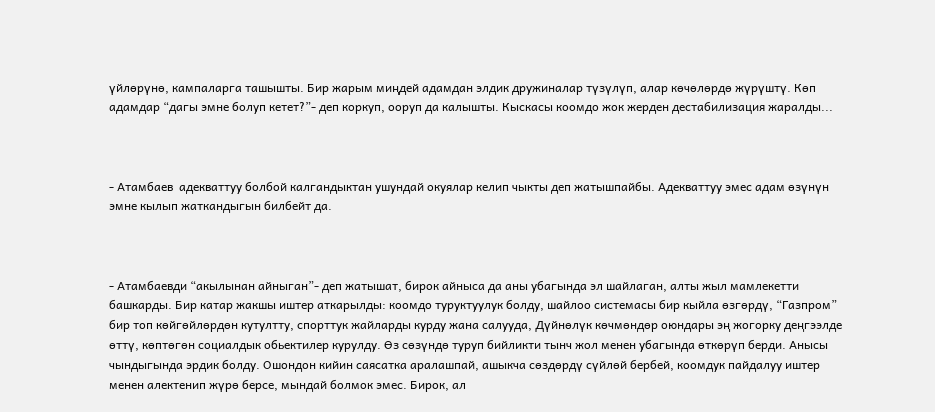үйлөрүнө, кампаларга ташышты. Бир жарым миңдей адамдан элдик дружиналар түзүлүп, алар көчөлөрдө жүрүштү. Көп адамдар “дагы эмне болуп кетет?”- деп коркуп, ооруп да калышты. Кыскасы коомдо жок жерден дестабилизация жаралды...



- Атамбаев  адекваттуу болбой калгандыктан ушундай окуялар келип чыкты деп жатышпайбы. Адекваттуу эмес адам өзүнүн эмне кылып жаткандыгын билбейт да.



- Атамбаевди “акылынан айныган”- деп жатышат, бирок айныса да аны убагында эл шайлаган, алты жыл мамлекетти башкарды. Бир катар жакшы иштер аткарылды: коомдо туруктуулук болду, шайлоо системасы бир кыйла өзгөрдү, “Газпром” бир топ көйгөйлөрдөн кутултту, спорттук жайларды курду жана салууда, Дүйнөлүк көчмөндөр оюндары эң жогорку деңгээлде өттү, көптөгөн социалдык обьектилер курулду. Өз сөзүндө туруп бийликти тынч жол менен убагында өткөрүп берди. Анысы чындыгында эрдик болду. Ошондон кийин саясатка аралашпай, ашыкча сөздөрдү сүйлөй бербей, коомдук пайдалуу иштер менен алектенип жүрө берсе, мындай болмок эмес. Бирок, ал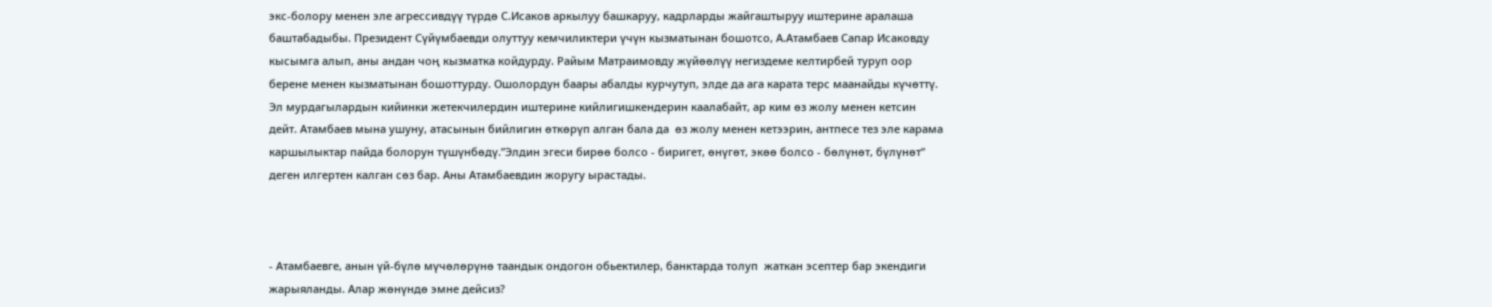экс-болору менен эле агрессивдүү түрдө С.Исаков аркылуу башкаруу, кадрларды жайгаштыруу иштерине аралаша баштабадыбы. Президент Сүйүмбаевди олуттуу кемчиликтери үчүн кызматынан бошотсо, А.Атамбаев Сапар Исаковду кысымга алып, аны андан чоң кызматка койдурду. Райым Матраимовду жүйөөлүү негиздеме келтирбей туруп оор берене менен кызматынан бошоттурду. Ошолордун баары абалды курчутуп, элде да ага карата терс маанайды күчөттү. Эл мурдагылардын кийинки жетекчилердин иштерине кийлигишкендерин каалабайт, ар ким өз жолу менен кетсин дейт. Атамбаев мына ушуну, атасынын бийлигин өткөрүп алган бала да  өз жолу менен кетээрин, антпесе тез эле карама каршылыктар пайда болорун түшүнбөдү.”Элдин эгеси бирөө болсо - биригет, өнүгөт, экөө болсо - бөлүнөт, бүлүнөт” деген илгертен калган сөз бар. Аны Атамбаевдин жоругу ырастады.



- Атамбаевге, анын үй-бүлө мүчөлөрүнө таандык ондогон обьектилер, банктарда толуп  жаткан эсептер бар экендиги жарыяланды. Алар жөнүндө эмне дейсиз?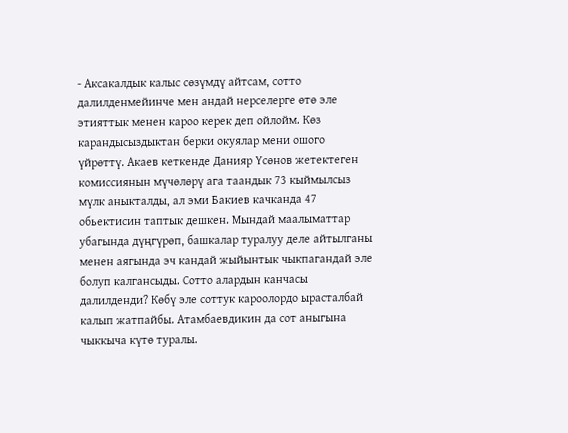- Аксакалдык калыс сөзүмдү айтсам, сотто далилденмейинче мен андай нерселерге өтө эле этияттык менен кароо керек деп ойлойм. Көз карандысыздыктан берки окуялар мени ошого үйрөттү. Акаев кеткенде Данияр Үсөнов жетектеген комиссиянын мүчөлөрү ага таандык 73 кыймылсыз мүлк аныкталды, ал эми Бакиев качканда 47 обьектисин таптык дешкен. Мындай маалыматтар убагында дүңгүрөп, башкалар туралуу деле айтылганы менен аягында эч кандай жыйынтык чыкпагандай эле болуп калгансыды. Сотто алардын канчасы далилденди? Көбү эле соттук кароолордо ырасталбай калып жатпайбы. Атамбаевдикин да сот аныгына чыккыча күтө туралы.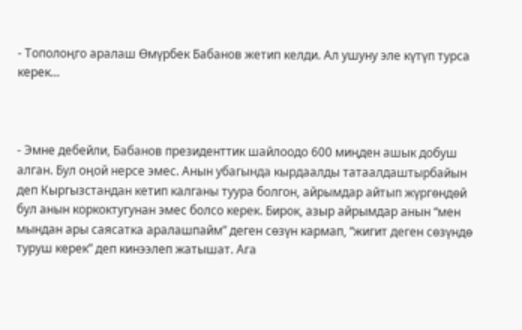- Тополоңго аралаш Өмүрбек Бабанов жетип келди. Ал ушуну эле күтүп турса керек...



- Эмне дебейли, Бабанов президенттик шайлоодо 600 миңден ашык добуш алган. Бул оңой нерсе эмес. Анын убагында кырдаалды татаалдаштырбайын деп Кыргызстандан кетип калганы туура болгон, айрымдар айтып жүргөндөй бул анын коркоктугунан эмес болсо керек. Бирок, азыр айрымдар анын “мен мындан ары саясатка аралашпайм” деген сөзүн кармап, “жигит деген сөзүндө туруш керек” деп кинээлеп жатышат. Ага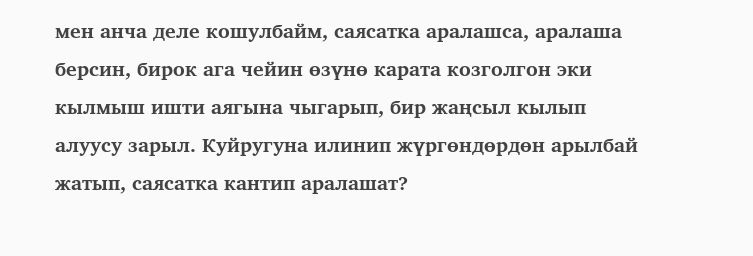мен анча деле кошулбайм, саясатка аралашса, аралаша берсин, бирок ага чейин өзүнө карата козголгон эки кылмыш ишти аягына чыгарып, бир жаңсыл кылып  алуусу зарыл. Куйругуна илинип жүргөндөрдөн арылбай  жатып, саясатка кантип аралашат?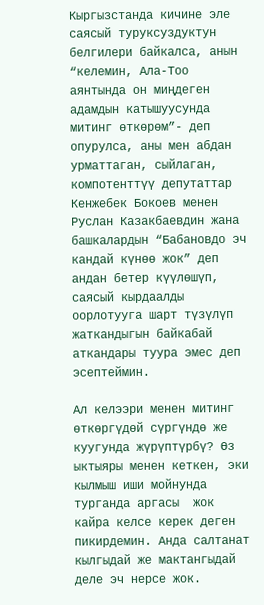Кыргызстанда кичине эле саясый туруксуздуктун белгилери байкалса, анын “келемин, Ала-Тоо аянтында он миңдеген адамдын катышуусунда митинг өткөрөм”- деп опурулса, аны мен абдан урматтаган, сыйлаган, компотенттүү депутаттар Кенжебек Бокоев менен Руслан Казакбаевдин жана башкалардын “Бабановдо эч кандай күнөө жок” деп андан бетер күүлөшүп, саясый кырдаалды оорлотууга шарт түзүлүп жаткандыгын байкабай аткандары туура эмес деп эсептеймин.

Ал келээри менен митинг өткөргүдөй сүргүндө же куугунда жүрүптүрбү? Өз ыктыяры менен кеткен, эки кылмыш иши мойнунда турганда аргасы  жок кайра келсе керек деген пикирдемин. Анда салтанат кылгыдай же мактангыдай деле эч нерсе жок.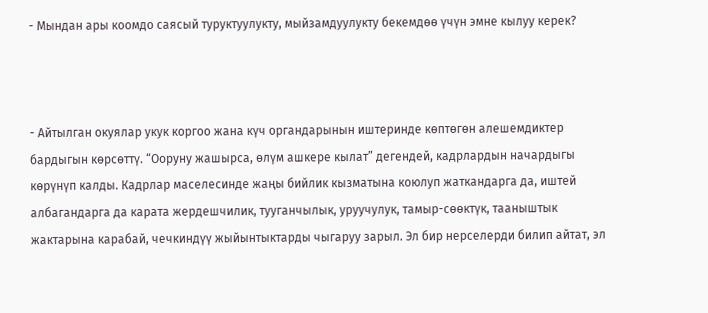- Мындан ары коомдо саясый туруктуулукту, мыйзамдуулукту бекемдөө үчүн эмне кылуу керек?



- Айтылган окуялар укук коргоо жана күч органдарынын иштеринде көптөгөн алешемдиктер бардыгын көрсөттү. “Ооруну жашырса, өлүм ашкере кылат” дегендей, кадрлардын начардыгы көрүнүп калды. Кадрлар маселесинде жаңы бийлик кызматына коюлуп жаткандарга да, иштей албагандарга да карата жердешчилик, тууганчылык, уруучулук, тамыр-сөөктүк, тааныштык жактарына карабай, чечкиндүү жыйынтыктарды чыгаруу зарыл. Эл бир нерселерди билип айтат, эл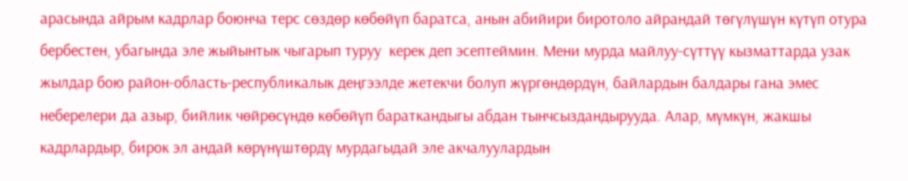арасында айрым кадрлар боюнча терс сөздөр көбөйүп баратса, анын абийири биротоло айрандай төгүлүшүн күтүп отура бербестен, убагында эле жыйынтык чыгарып туруу  керек деп эсептеймин. Мени мурда майлуу-сүттүү кызматтарда узак жылдар бою район-область-республикалык деңгээлде жетекчи болуп жүргөндөрдүн, байлардын балдары гана эмес неберелери да азыр, бийлик чөйрөсүндө көбөйүп бараткандыгы абдан тынчсыздандырууда. Алар, мүмкүн, жакшы кадрлардыр, бирок эл андай көрүнүштөрдү мурдагыдай эле акчалуулардын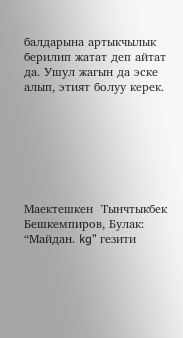балдарына артыкчылык берилип жатат деп айтат да. Ушул жагын да эске алып, этият болуу керек.







Маектешкен  Тынчтыкбек Бешкемпиров, Булак: “Майдан. kg” гезити